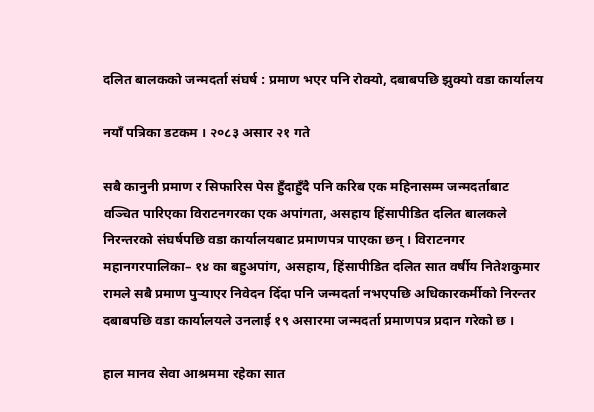दलित बालकको जन्मदर्ता संघर्ष : प्रमाण भएर पनि रोक्यो, दबाबपछि झुक्यो वडा कार्यालय

नयाँ पत्रिका डटकम । २०८३ असार २१ गते

सबै कानुनी प्रमाण र सिफारिस पेस हुँदाहुँदै पनि करिब एक महिनासम्म जन्मदर्ताबाट वञ्चित पारिएका विराटनगरका एक अपांगता, असहाय हिंसापीडित दलित बालकले निरन्तरको संघर्षपछि वडा कार्यालयबाट प्रमाणपत्र पाएका छन् । विराटनगर महानगरपालिका– १४ का बहुअपांग, असहाय, हिंसापीडित दलित सात वर्षीय नितेशकुमार रामले सबै प्रमाण पुर्‍याएर निवेदन दिँदा पनि जन्मदर्ता नभएपछि अधिकारकर्मीको निरन्तर दबाबपछि वडा कार्यालयले उनलाई १९ असारमा जन्मदर्ता प्रमाणपत्र प्रदान गरेको छ ।

हाल मानव सेवा आश्रममा रहेका सात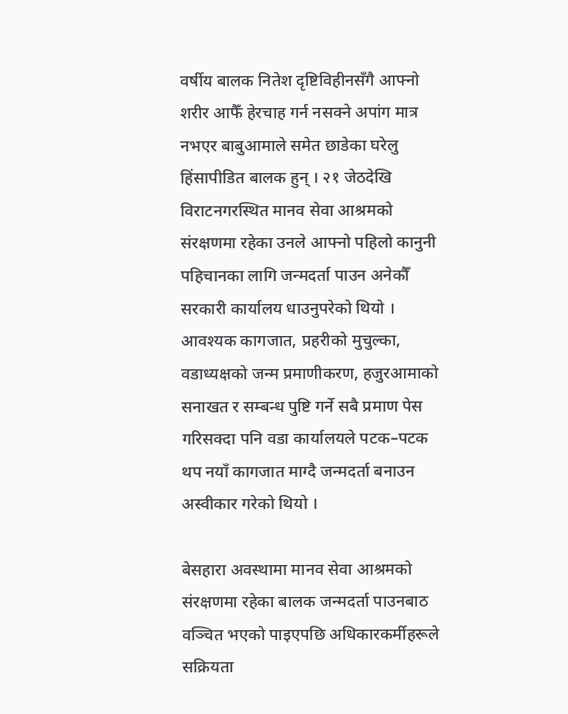वर्षीय बालक नितेश दृष्टिविहीनसँगै आफ्नो शरीर आफैँ हेरचाह गर्न नसक्ने अपांग मात्र नभएर बाबुआमाले समेत छाडेका घरेलु हिंसापीडित बालक हुन् । २१ जेठदेखि विराटनगरस्थित मानव सेवा आश्रमको संरक्षणमा रहेका उनले आफ्नो पहिलो कानुनी पहिचानका लागि जन्मदर्ता पाउन अनेकौँ सरकारी कार्यालय धाउनुपरेको थियो । आवश्यक कागजात, प्रहरीको मुचुल्का, वडाध्यक्षको जन्म प्रमाणीकरण, हजुरआमाको सनाखत र सम्बन्ध पुष्टि गर्ने सबै प्रमाण पेस गरिसक्दा पनि वडा कार्यालयले पटक–पटक थप नयाँ कागजात माग्दै जन्मदर्ता बनाउन अस्वीकार गरेको थियो ।

बेसहारा अवस्थामा मानव सेवा आश्रमको संरक्षणमा रहेका बालक जन्मदर्ता पाउनबाठ वञ्चित भएको पाइएपछि अधिकारकर्मीहरूले सक्रियता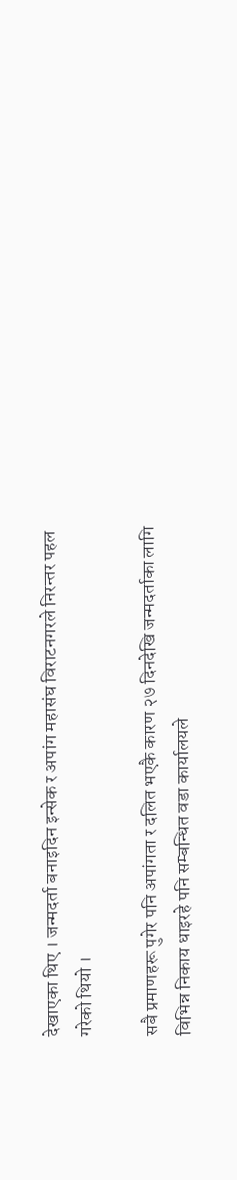देखाएका थिए । जन्मदर्ता बनाइदिन इन्सेक र अपांग महासंघ विराटनगरले निरन्तर पहल गरेको थियो ।

सबै प्रमाणहरू पुगेर पनि अपांगता र दलित भएकै कारण २७ दिनदेखि जन्मदर्ताका लागि विभिन्न निकाय धाइरहे पनि सम्बन्धित वडा कार्यालयले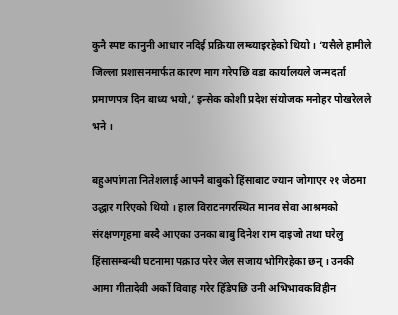कुनै स्पष्ट कानुनी आधार नदिई प्रक्रिया लम्ब्याइरहेको थियो । ‘यसैले हामीले जिल्ला प्रशासनमार्फत कारण माग गरेपछि वडा कार्यालयले जन्मदर्ता प्रमाणपत्र दिन बाध्य भयो,’ इन्सेक कोशी प्रदेश संयोजक मनोहर पोखरेलले भने ।

बहुअपांगता नितेशलाई आफ्नै बाबुको हिंसाबाट ज्यान जोगाएर २१ जेठमा उद्धार गरिएको थियो । हाल विराटनगरस्थित मानव सेवा आश्रमको संरक्षणगृहमा बस्दै आएका उनका बाबु दिनेश राम दाइजो तथा घरेलु हिंसासम्बन्धी घटनामा पक्राउ परेर जेल सजाय भोगिरहेका छन् । उनकी आमा गीतादेवी अर्को विवाह गरेर हिँडेपछि उनी अभिभावकविहीन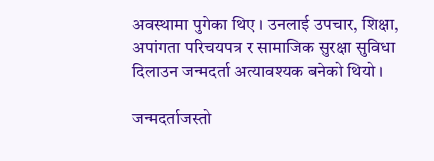अवस्थामा पुगेका थिए । उनलाई उपचार, शिक्षा, अपांगता परिचयपत्र र सामाजिक सुरक्षा सुविधा दिलाउन जन्मदर्ता अत्यावश्यक बनेको थियो ।

जन्मदर्ताजस्तो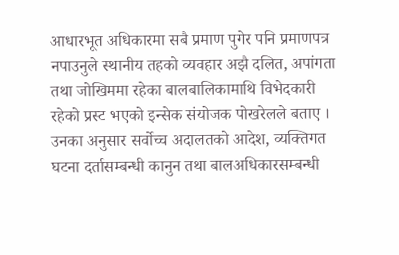आधारभूत अधिकारमा सबै प्रमाण पुगेर पनि प्रमाणपत्र नपाउनुले स्थानीय तहको व्यवहार अझै दलित, अपांगता तथा जोखिममा रहेका बालबालिकामाथि विभेदकारी रहेको प्रस्ट भएको इन्सेक संयोजक पोखरेलले बताए । उनका अनुसार सर्वोच्च अदालतको आदेश, व्यक्तिगत घटना दर्तासम्बन्धी कानुन तथा बालअधिकारसम्बन्धी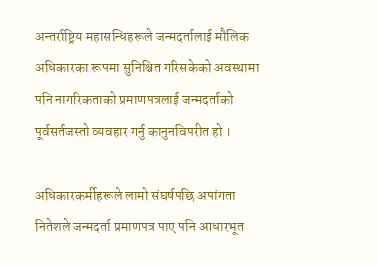अन्तर्राष्ट्रिय महासन्धिहरूले जन्मदर्तालाई मौलिक अधिकारका रूपमा सुनिश्चित गरिसकेको अवस्थामा पनि नागरिकताको प्रमाणपत्रलाई जन्मदर्ताको पूर्वसर्तजस्तो व्यवहार गर्नु कानुनविपरीत हो ।

अधिकारकर्मीहरूले लामो संघर्षपछि अपांगता नितेशले जन्मदर्ता प्रमाणपत्र पाए पनि आधारभूत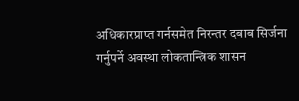अधिकारप्राप्त गर्नसमेत निरन्तर दबाब सिर्जना गर्नुपर्ने अवस्था लोकतान्त्रिक शासन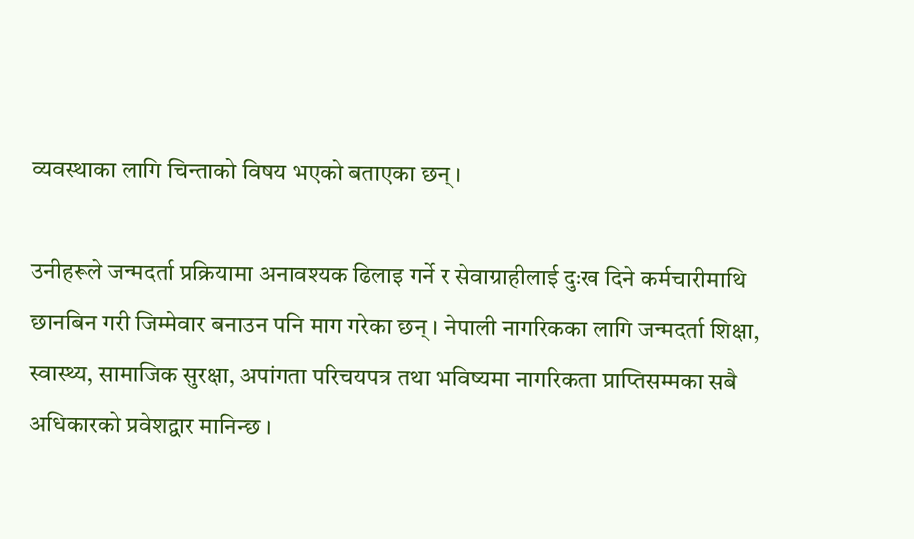व्यवस्थाका लागि चिन्ताको विषय भएको बताएका छन् ।

उनीहरूले जन्मदर्ता प्रक्रियामा अनावश्यक ढिलाइ गर्ने र सेवाग्राहीलाई दुःख दिने कर्मचारीमाथि छानबिन गरी जिम्मेवार बनाउन पनि माग गरेका छन् । नेपाली नागरिकका लागि जन्मदर्ता शिक्षा, स्वास्थ्य, सामाजिक सुरक्षा, अपांगता परिचयपत्र तथा भविष्यमा नागरिकता प्राप्तिसम्मका सबै अधिकारको प्रवेशद्वार मानिन्छ ।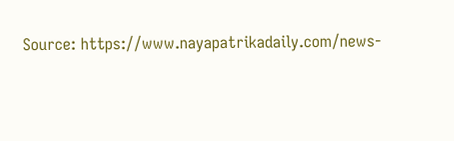Source: https://www.nayapatrikadaily.com/news-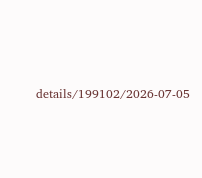details/199102/2026-07-05